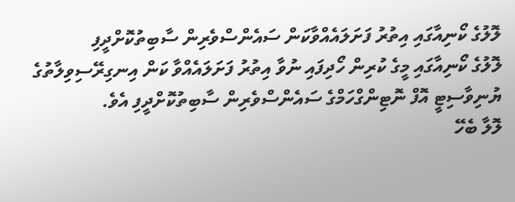ލޮލުގެ ކޯނިއާގައި އިތުރު ފަށަލައެއްވާކަން ސައެންސްވެރިން ސާބިތުކޮށްދީފި
ލޮލުގެ ކޯނިއާގައި މީގެ ކުރިން ހޯދިފައި ނުވާ އިތުރު ފަށަލައެއްވާ ކަން އިނގިރޭސިވިލާތުގެ ޔުނިވާސިޓީ އޮފް ނޮޓިންގްހަމްގެ ސައެންސްވެރިން ސާބިތުކޮށްދީފި އެވެ.
ލޮލާ ބެހޭ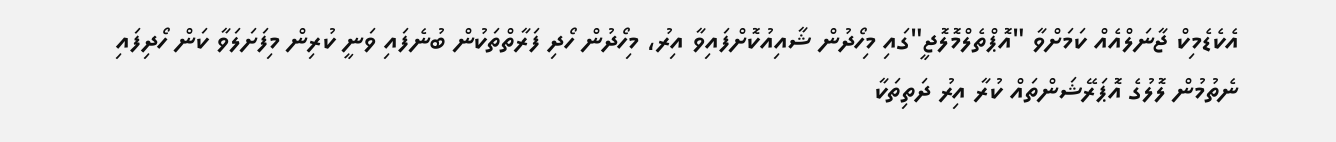އެކެޑެމިކް ޖާނަލްއެއް ކަމަށްވާ "އޮޕްތެލްމޮލޮޖީ"ގައި މިހޯދުން ޝާއިއުކޮށްފައިވާ އިރު، މިހޯދުން ހޯދި ފަރާތްތަކުން ބުނެފައި ވަނީ ކުރިން މިފަށަލަވާ ކަން ހޯދިފައި ނެތުމުން ލޮލުގެ އޮޕަރޭޝަންތައް ކުރާ އިރު ދަތިތަކާ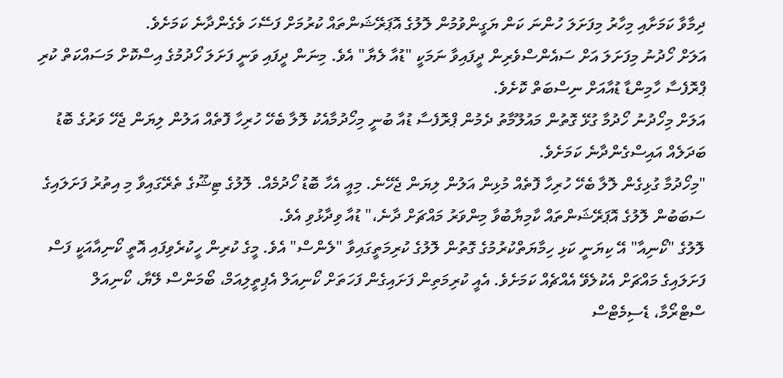ދިމާވާ ކަމަށާއި މިހާރު މިފަށަލަ ހުންނަ ކަން ޔަގީންވުމުން ލޮލުގެ އޮޕަރޭޝަންތައް ކުރުމަށް ފަސޭހަ ވެގެންދާނެ ކަމަށެވެ.
އަލަށް ހޯދުނު މިފަށަލަ އަށް ސައެންސްވެރިން ދީފައިވާ ނަމަކީ "ޑުއާ ލެޔާ" އެވެ. މިނަން ދީފައި ވަނީ ފަށަލަ ހޯދުމުގެ އިސްކޮށް މަސައްކަތް ކުރި ޕްރޮފެސާ ހާމިންޑާ ޑުއާއަށް ނިސްބަތް ކޮށެވެ.
އަލަށް މިހޯދުނު ހޯދުމާ ގުޅޭ ގޮތުން މައުލޫމާތު ދެމުން ޕްރޮފެސާ ޑުއާ ބުނީ މިހޯދުމާއެކު ލޮލާ ބެހޭ ހުރިހާ ފޮތެއް އަލުން ލިޔަން ޖެހޭ ވަރުގެ ބޮޑު ބަދަލެއް އައިސްގެންދާނެ ކަމަށެވެ.
"މިހޯދުމާ ގުޅިގެން ލޮލާ ބެހޭ ހުރިހާ ފޮތެއް މުޅިން އަލުން ލިޔަން ޖެހޭނެ. މިއީ އެހާ ބޮޑު ހޯދުމެއް. ލޮލުގެ ޓިޝޫގެ ތެރޭގައިވާ މި އިތުރު ފަށަލައިގެ ސަބަބުން ލޮލުގެ އޮޕަރޭޝަންތައް ކާމިޔާބުވާ މިންވަރު މައްޗަށް ދާނެ،" ޑުއާ ވިދާޅުވި އެވެ.
ލޮލުގެ "ކޯނިއާ" އޭ ކިޔަނީ ކަޅި ހިމާޔަތްކުރުމުގެ ގޮތުން ލޮލުގެ ކުރިމަތީގައިވާ "ލެންސް" އެވެ. މީގެ ކުރިން ހީކުރެވިފައި އޮތީ ކޯނިއާއަކީ ފަސް ފަށަލައިގެ މައްޗަށް އެކުލެވޭ އެއްޗެއް ކަމަށެވެ. އެއީ ކުރިމަތިން ފަށައިގެން ފަހަތަށް ކޯނިއަލް އެޕިތީލިއަމް، ބޯމަންސް ލޭޔާ، ކޯނިއަލް ސްޓްރޯމާ، ޑެސިމެޓްސް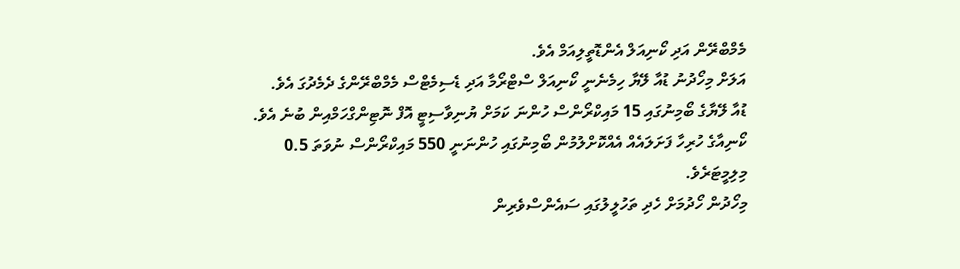މެމްބްރޭން އަދި ކޯނިއަލް އެންޑޮތީލިއަމް އެވެ.
އަލަށް މިހޯދުނު ޑުއާ ލޭޔާ ހިމެނެނީ ކޯނިއަލް ސްޓްރޯމާ އަދި ޑެސިމެޓްސް މެމްބްރޭންގެ ދެމެދުގަ އެވެ.
ޑުއާ ލޭޔާގެ ބޯމިނުގައި 15 މައިކްރޯންސް ހުންނަ ކަމަށް ޔުނިވާސިޓީ އޮފް ނޮޓިންގްހަމްއިން ބުނެ އެވެ.
ކޯނިއާގެ ހުރިހާ ފަށަލައެއް އެއްކޮށްލުމުން ބޯމިނުގައި ހުންނަނީ 550 މައިކްރޯންސް ނުވަތަ 0.5 މިލިމީޓަރެވެ.
މިހޯދުން ހޯދުމަށް ހެދި ތަހުލީލުގައި ސައެންސްވެރިން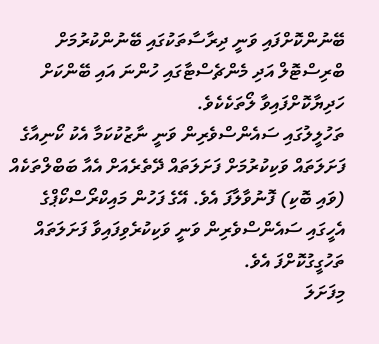ބޭނުންކޮށްފައި ވަނީ ދިރާސާތަކުގައި ބޭނުންކުރުމަށް ބްރިސްޓޮލް އަދި މެންޗެސްޓާގައި ހުންނަ އައި ބޭންކަށް ހަދިޔާކޮށްފައިވާ ލޯތަކެކެވެ.
ތަހުލީލުގައި ސައެންސްވެރިން ވަނީ ނާޒުކުކަމާ އެކު ކޯނިއާގެ ފަށަލަތައް ވަކިކުރުމަށް ފަށަލަތައް ދޭތެރެއަށް އެއާ ބަބްލްތަކެއް (ވައި ބޮކި) ފޮނުވާލާފަ އެވެ. އޭގެ ފަހުން މައިކްރޯސްކޯޕްގެ އެހީގައި ސައެންސްވެރިން ވަނީ ވަކިކުރެވިފައިވާ ފަށަލަތައް ތަހުގީގުކޮށްފަ އެވެ.
މިފަށަލަ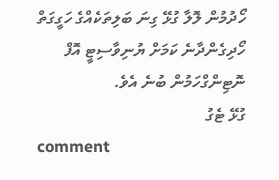ހޯދުމުން ލޮލާ ގުޅޭ ގިނަ ބަލިތަކެއްގެ ހަގީގަތް ހޯދިގެންދާނެ ކަމަށް ޔުނިވާސިޓީ އޮފް ނޮޓިންގްހަމުން ބުނެ އެވެ.
ގުޅޭ ޓެގު
comment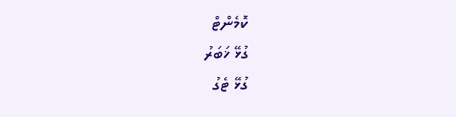ކޮމެންޓް
ގުޅޭ ޚަބަރު
ގުޅޭ ޓެގު